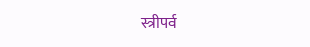स्त्रीपर्व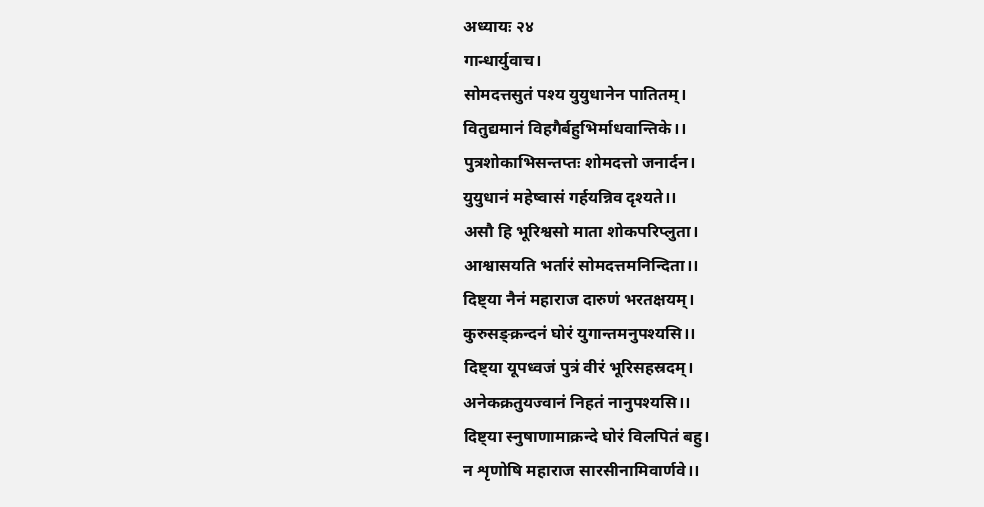अध्यायः २४
गान्धार्युवाच।
सोमदत्तसुतं पश्य युयुधानेन पातितम्।
वितुद्यमानं विहगैर्बहुभिर्माधवान्तिके।।
पुत्रशोकाभिसन्तप्तः शोमदत्तो जनार्दन।
युयुधानं महेष्वासं गर्हयन्निव दृश्यते।।
असौ हि भूरिश्वसो माता शोकपरिप्लुता।
आश्वासयति भर्तारं सोमदत्तमनिन्दिता।।
दिष्ट्या नैनं महाराज दारुणं भरतक्षयम्।
कुरुसङ्क्रन्दनं घोरं युगान्तमनुपश्यसि।।
दिष्ट्या यूपध्वजं पुत्रं वीरं भूरिसहस्रदम्।
अनेकक्रतुयज्वानं निहतं नानुपश्यसि।।
दिष्ट्या स्नुषाणामाक्रन्दे घोरं विलपितं बहु।
न शृणोषि महाराज सारसीनामिवार्णवे।।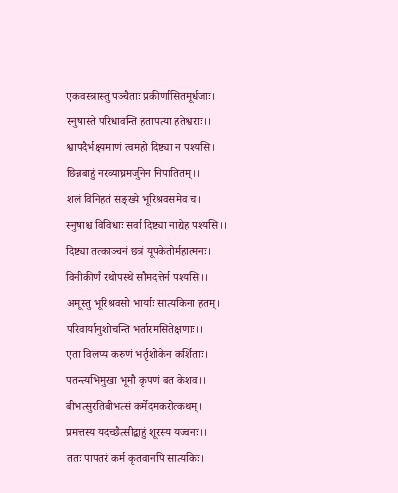एकवस्त्रास्तु पञ्चैताः प्रकीर्णासितमूर्धजाः।
स्नुषास्ते परिधावन्ति हतापत्या हतेश्वराः।।
श्वापदैर्भक्ष्यमाणं त्वमहो दिष्ट्या न पश्यसि।
छिन्नबाहुं नरव्याघ्रमर्जुनेन निपातितम्।।
शलं विनिहतं सङ्ख्ये भूरिश्रवसमेव च।
स्नुषाश्च विविधाः सर्वा दिष्ट्या नाद्येह पश्यसि।।
दिष्ट्या तत्काञ्चनं छत्रं यूपकेतोर्महात्मनः।
विनीकीर्णं रथोपस्थे सौमदत्तेर्न पश्यसि।।
अमूस्तु भूरिश्रवसो भार्याः सात्यकिना हतम्।
परिवार्यानुशोचन्ति भर्तारमसितेक्षणाः।।
एता विलप्य करुणं भर्तृशोकेन कर्शिताः।
पतन्त्यभिमुखा भूमौ कृपणं बत केशव।।
बीभत्सुरतिबीभत्सं कर्मेदमकरोत्कथम्।
प्रमत्तस्य यदच्छैत्सीद्बाहुं शूरस्य यज्वनः।।
ततः पापतरं कर्म कृतवानपि सात्यकिः।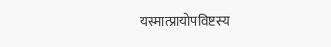यस्मात्प्रायोपविष्टस्य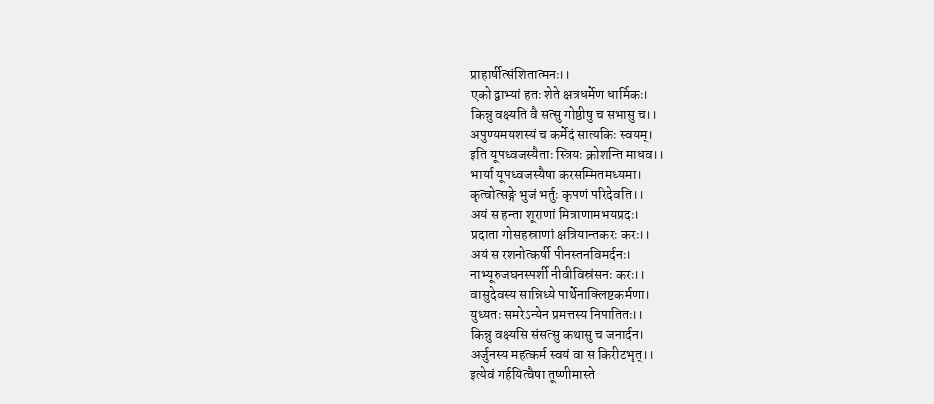प्राहार्षीत्संशितात्मनः।।
एको द्वाभ्यां हतः शेते क्षत्रधर्मेण धार्मिकः।
किन्नु वक्ष्यति वै सत्सु गोष्ठीषु च सभासु च।।
अपुण्यमयशस्यं च कर्मेदं सात्यकिः स्वयम्।
इति यूपध्वजस्यैताः स्त्रियः क्रोशन्ति माधव।।
भार्या यूपध्वजस्यैषा करसम्मितमध्यमा।
कृत्वोत्सङ्गे भुजं भर्तुः कृपणं परिदेवति।।
अयं स हन्ता शूराणां मित्राणामभयप्रदः।
प्रदाता गोसहस्राणां क्षत्रियान्तकरः करः।।
अयं स रशनोत्कर्षी पीनस्तनविमर्दनः।
नाभ्यूरुजघनस्पर्शी नीवीविस्रंसनः करः।।
वासुदेवस्य सान्निध्ये पार्थेनाक्लिष्टकर्मणा।
युध्यतः समरेऽन्येन प्रमत्तस्य निपातितः।।
किन्नु वक्ष्यसि संसत्सु कथासु च जनार्दन।
अर्जुनस्य महत्कर्म स्वयं वा स किरीटभृत्।।
इत्येवं गर्हयित्वैषा तूष्णीमास्ते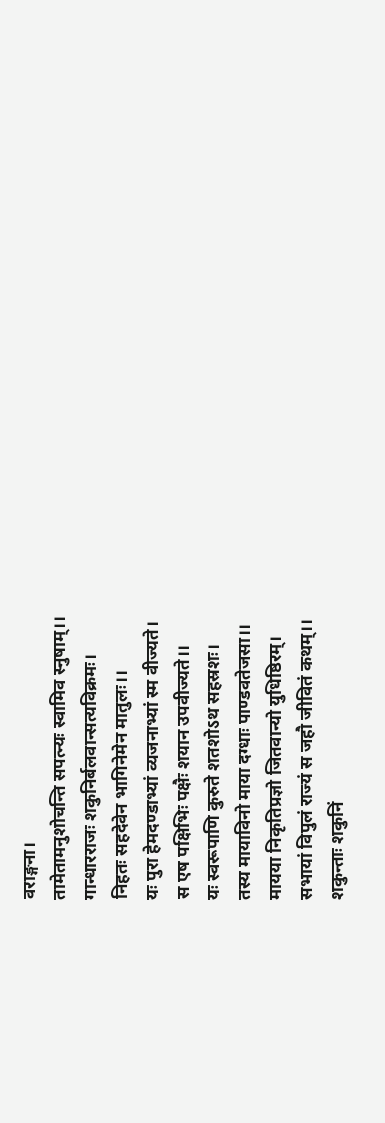वराङ्गना।
तामेतामनुशोचन्ति सपत्न्यः स्वामिव स्नुषाम्।।
गान्धारराजः शकुनिर्बलवान्सत्यविक्रमः।
निहतः सहदेवेन भागिनेमेन मातुलः।।
यः पुरा हेमदण्डाभ्यां व्यजनाभ्यां स्म वीज्यते।
स एष पक्षिभिः पक्षैः शयान उपवीज्यते।।
यः स्वरूपाणि कुरुते शतशोऽथ सहस्रशः।
तस्य मायाविनो माया दग्धाः पाण्डवतेजसा।।
मायया निकृतिप्रज्ञो जितवान्यो युधिष्ठिरम्।
सभायां विपुलं राज्यं स जहौ जीवितं कथम्।।
शकुन्ताः शकुनिं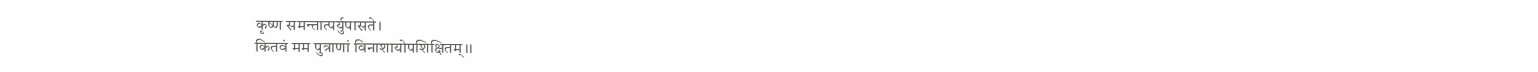कृष्ण समन्तात्पर्युपासते।
कितवं मम पुत्राणां विनाशायोपशिक्षितम्।।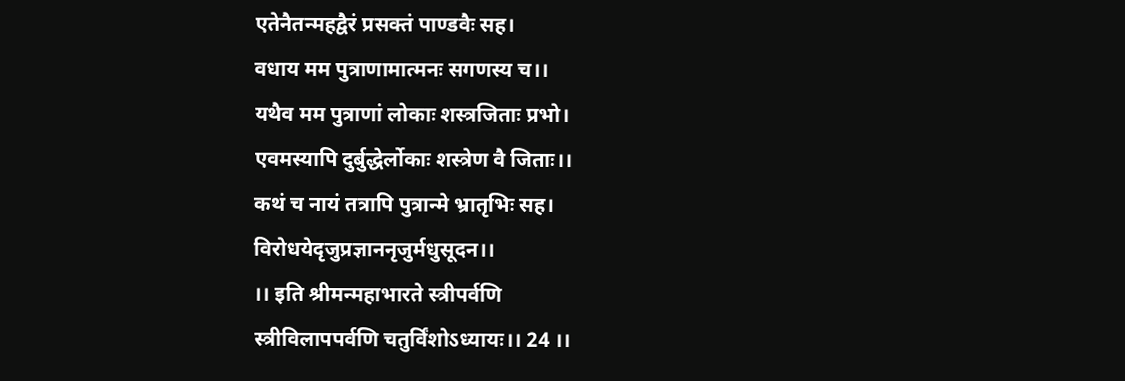एतेनैतन्महद्वैरं प्रसक्तं पाण्डवैः सह।
वधाय मम पुत्राणामात्मनः सगणस्य च।।
यथैव मम पुत्राणां लोकाः शस्त्रजिताः प्रभो।
एवमस्यापि दुर्बुद्धेर्लोकाः शस्त्रेण वै जिताः।।
कथं च नायं तत्रापि पुत्रान्मे भ्रातृभिः सह।
विरोधयेदृजुप्रज्ञाननृजुर्मधुसूदन।।
।। इति श्रीमन्महाभारते स्त्रीपर्वणि
स्त्रीविलापपर्वणि चतुर्विंशोऽध्यायः।। 24 ।।